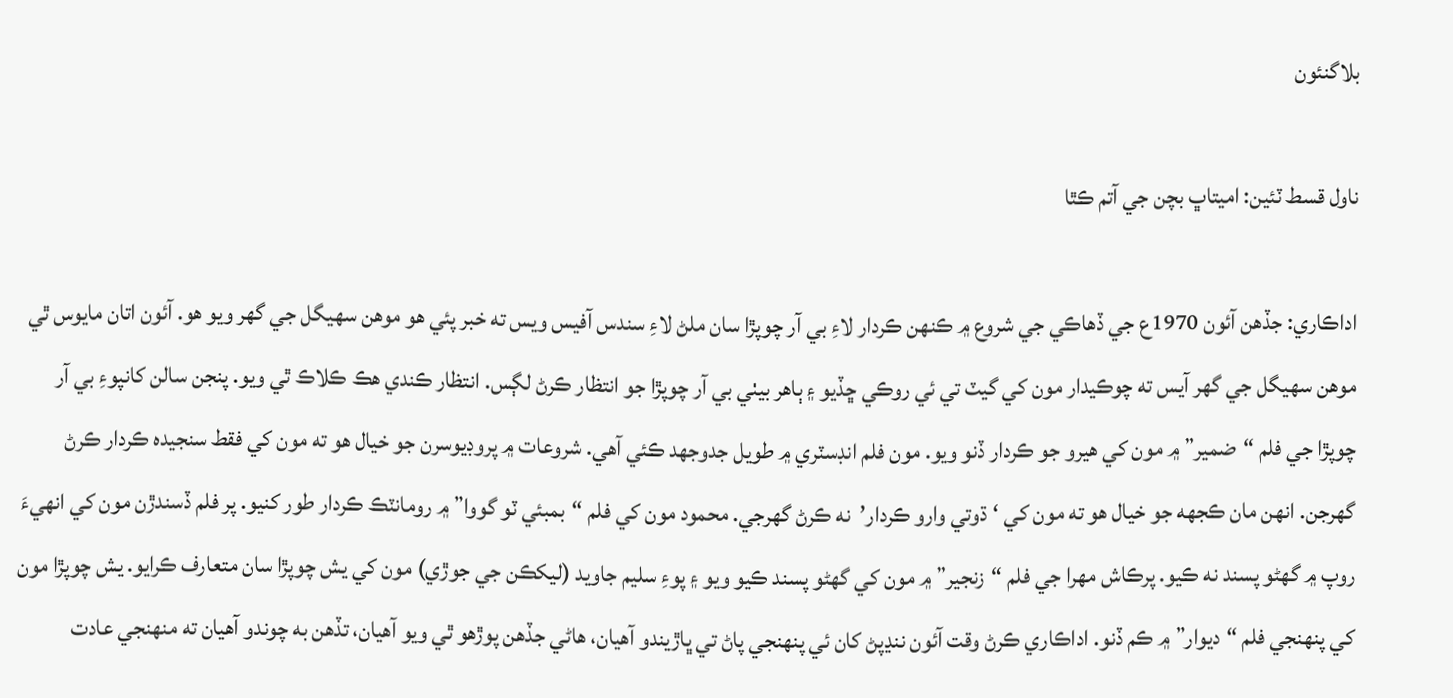بلاگنئون

ناول قسط ٽئين: اميتاڀ بچن جي آتم ڪٿا

اداڪاري: جڏھن آئون 1970ع جي ڏھاڪي جي شروع ۾ ڪنھن ڪردار لاءِ بي آر چوپڙا سان ملڻ لاءِ سندس آفيس ويس ته خبر پئي ھو موھن سھيگل جي گھر ويو ھو. آئون اتان مايوس ٿي موھن سھيگل جي گھر آيس ته چوڪيدار مون کي گيٽ تي ئي روڪي ڇڏيو ۽ ٻاھر بيٺي بي آر چوپڙا جو انتظار ڪرڻ لڳس. انتظار ڪندي ھڪ ڪلاڪ ٿي ويو. پنجن سالن کانپوءِ بي آر چوپڙا جي فلم “ضمير” ۾ مون کي ھيرو جو ڪردار ڏنو ويو. مون فلم انڊسٽري ۾ طويل جدوجهد ڪئي آهي. شروعات ۾ پروڊيوسرن جو خيال هو ته مون کي فقط سنجيده ڪردار ڪرڻ گھرجن. انھن مان ڪجھه جو خيال هو ته مون کي ‘ڌوتي وارو ڪردار’  نه ڪرڻ گھرجي. محمود مون کي فلم “بمبئي ٽو گووا” ۾ رومانٽڪ ڪردار طور کنيو. پر فلم ڏسندڙن مون کي انھيءَ روپ ۾ گھڻو پسند نه ڪيو. پرڪاش مھرا جي فلم “زنجير” ۾ مون کي گھڻو پسند ڪيو ويو ۽ پوءِ سليم جاويد (ليکڪن جي جوڙي) مون کي يش چوپڙا سان متعارف ڪرايو. يش چوپڙا مون کي پنھنجي فلم “ديوار” ۾ ڪم ڏنو. اداڪاري ڪرڻ وقت آئون ننڍپڻ کان ئي پنھنجي پاڻ تي ڀاڙيندو آھيان، ھاڻي جڏھن پوڙھو ٿي ويو آھيان، تڏھن به چوندو آھيان ته منھنجي عادت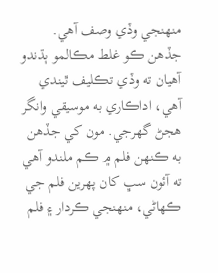منھنجي وڏي وصف آھي. جڏھن ڪو غلط مڪالمو ٻڌندو آھيان ته وڏي تڪليف ٿيندي آهي، اداڪاري به موسيقي وانگر ھجڻ گھرجي. مون کي جڏھن به ڪنھن فلم ۾ ڪم ملندو آهي ته آئون سڀ کان پھرين فلم جي ڪھاڻي، منھنجي ڪردار ۽ فلم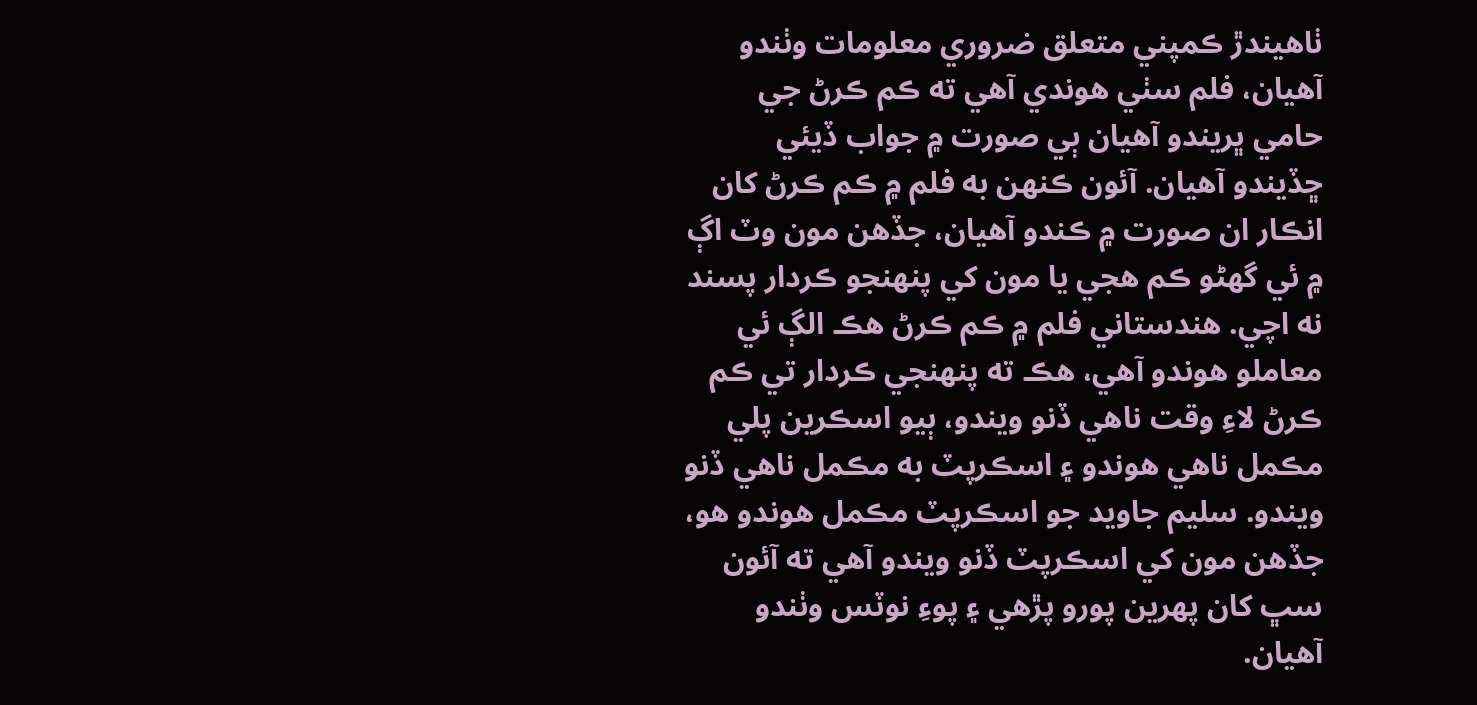ٺاھيندڙ ڪمپني متعلق ضروري معلومات وٺندو آھيان، فلم سٺي ھوندي آھي ته ڪم ڪرڻ جي حامي ڀريندو آھيان ٻي صورت ۾ جواب ڏيئي ڇڏيندو آھيان. آئون ڪنھن به فلم ۾ ڪم ڪرڻ کان انڪار ان صورت ۾ ڪندو آھيان، جڏھن مون وٽ اڳ ۾ ئي گھڻو ڪم ھجي يا مون کي پنھنجو ڪردار پسند نه اچي. ھندستاني فلم ۾ ڪم ڪرڻ ھڪ الڳ ئي معاملو ھوندو آھي، ھڪ ته پنھنجي ڪردار تي ڪم ڪرڻ لاءِ وقت ناھي ڏنو ويندو، ٻيو اسڪرين پلي مڪمل ناھي ھوندو ۽ اسڪرپٽ به مڪمل ناھي ڏنو ويندو. سليم جاويد جو اسڪرپٽ مڪمل ھوندو ھو، جڏھن مون کي اسڪرپٽ ڏنو ويندو آهي ته آئون سڀ کان پھرين پورو پڙھي ۽ پوءِ نوٽس وٺندو آھيان.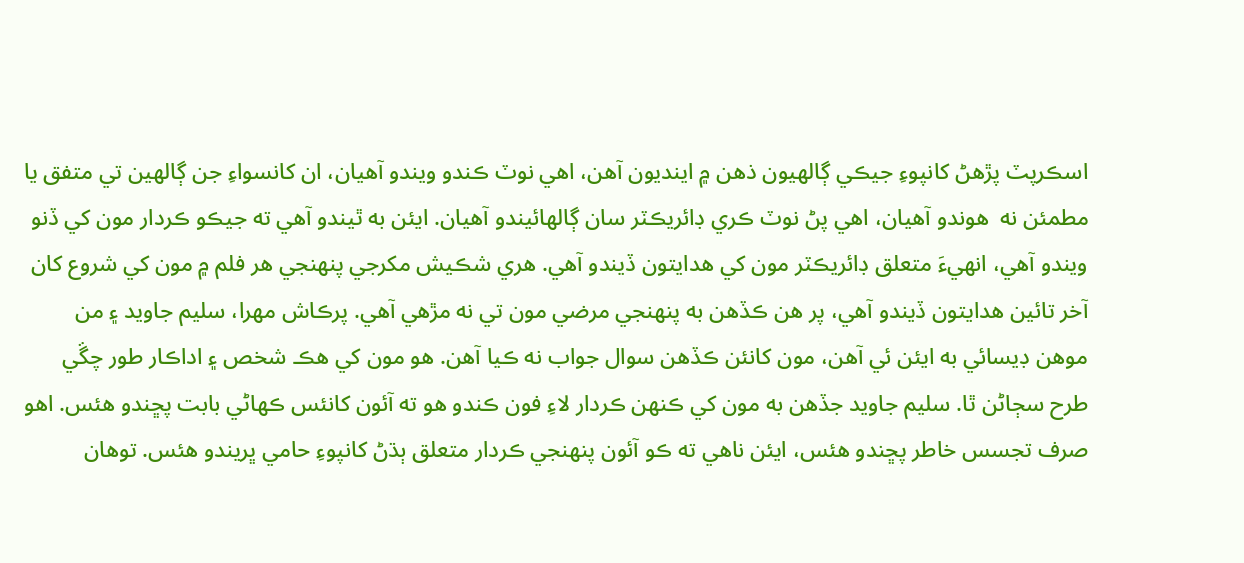اسڪرپٽ پڙھڻ کانپوءِ جيڪي ڳالھيون ذھن ۾ اينديون آهن، اھي نوٽ ڪندو ويندو آھيان، ان کانسواءِ جن ڳالھين تي متفق يا مطمئن نه  ھوندو آھيان، اھي پڻ نوٽ ڪري ڊائريڪٽر سان ڳالھائيندو آھيان. ايئن به ٿيندو آهي ته جيڪو ڪردار مون کي ڏنو ويندو آهي، انھيءَ متعلق ڊائريڪٽر مون کي ھدايتون ڏيندو آهي. ھري شڪيش مکرجي پنھنجي ھر فلم ۾ مون کي شروع کان آخر تائين ھدايتون ڏيندو آهي، پر ھن ڪڏھن به پنھنجي مرضي مون تي نه مڙھي آھي. پرڪاش مھرا، سليم جاويد ۽ من موھن ڊيسائي به ايئن ئي آھن، مون کانئن ڪڏھن سوال جواب نه ڪيا آھن. ھو مون کي ھڪ شخص ۽ اداڪار طور چڱي طرح سڄاڻن ٿا. سليم جاويد جڏهن به مون کي ڪنھن ڪردار لاءِ فون ڪندو ھو ته آئون کانئس ڪھاڻي بابت پڇندو ھئس. اھو صرف تجسس خاطر پڇندو ھئس، ايئن ناھي ته ڪو آئون پنھنجي ڪردار متعلق ٻڌڻ کانپوءِ حامي ڀريندو ھئس. توھان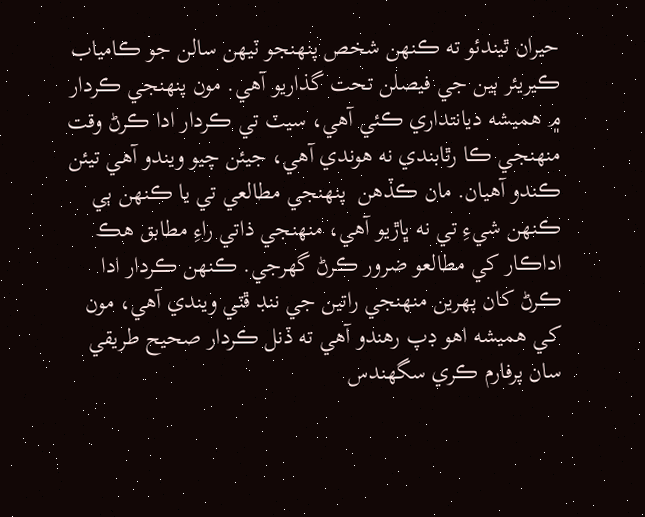حيران ٿيندئو ته ڪنهن شخص پنهنجو ٽيھن سالن جو ڪامياب ڪيريئر ٻين جي فيصلن تحت گذاريو آهي. مون پنھنجي ڪردار ۾ ھميشه ديانتداري ڪئي آهي، سيٽ تي ڪردار ادا ڪرڻ وقت منھنجي ڪا رٿابندي نه ھوندي آھي، جيئن چيو ويندو آهي تيئن ڪندو آھيان. مان ڪڏھن  پنھنجي مطالعي تي يا ڪنھن ٻي ڪنھن شيءِ تي نه ڀاڙيو آھي، منھنجي ذاتي راءِ مطابق ھڪ اداڪار کي مطالعو ضرور ڪرڻ گھرجي. ڪنھن ڪردار ادا ڪرڻ کان پھرين منھنجي راتين جي ننڊ ڦٽي ويندي آهي، مون کي ھميشه اھو ڊپ رھندو آھي ته ڏنل ڪردار صحيح طريقي سان پرفارم ڪري سگھندس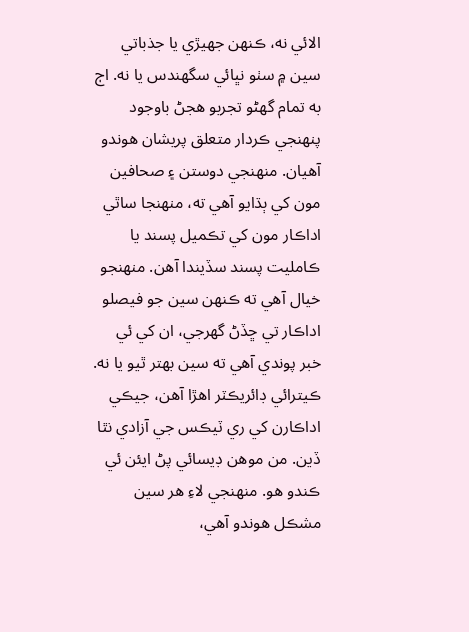الائي نه، ڪنھن جھيڙي يا جذباتي سين ۾ سٺو نڀائي سگھندس يا نه. اڄ به تمام گھڻو تجربو ھجڻ باوجود پنھنجي ڪردار متعلق پريشان ھوندو آھيان. منھنجي دوستن ۽ صحافين مون کي ٻڌايو آھي ته، منھنجا ساٿي اداڪار مون کي تڪميل پسند يا ڪامليت پسند سڏيندا آهن. منھنجو خيال آھي ته ڪنھن سين جو فيصلو اداڪار تي ڇڏڻ گھرجي، ان کي ئي خبر پوندي آهي ته سين بھتر ٿيو يا نه. ڪيترائي ڊائريڪٽر اھڙا آھن، جيڪي اداڪارن کي ري ٽيڪس جي آزادي نٿا ڏين. من موھن ڊيسائي پڻ ايئن ئي ڪندو ھو. منھنجي لاءِ ھر سين مشڪل ھوندو آھي،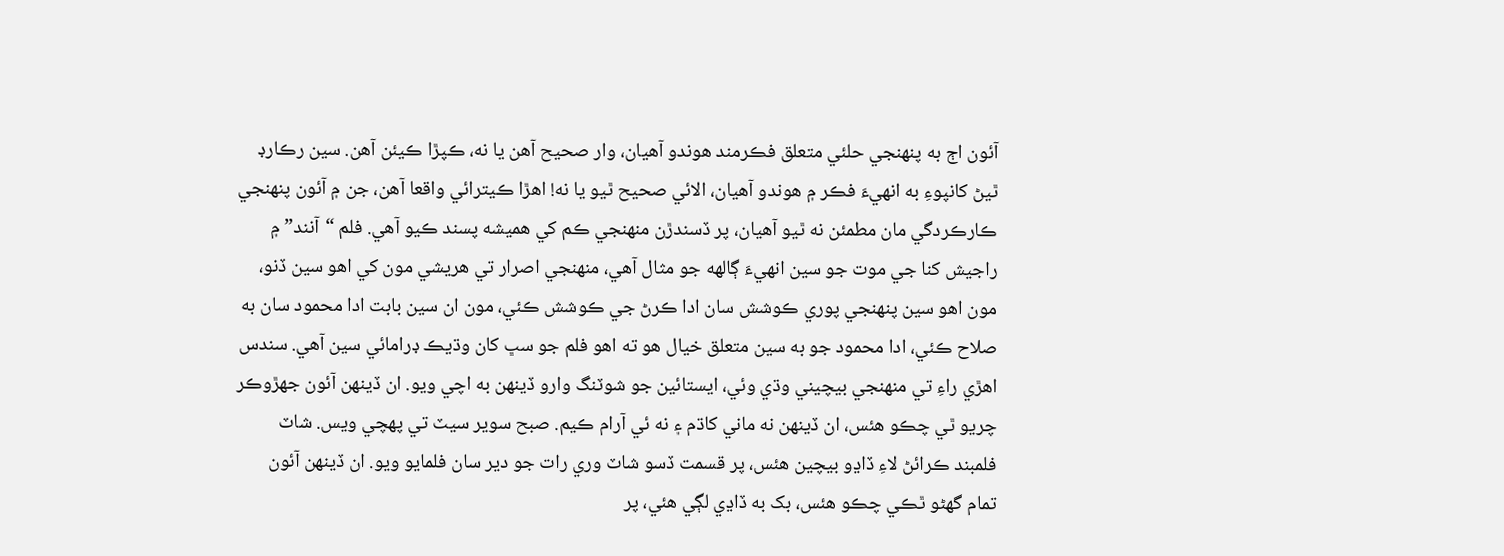آئون اڄ به پنھنجي حلئي متعلق فڪرمند ھوندو آھيان، وار صحيح آھن يا نه، ڪپڙا ڪيئن آھن. سين رڪارڊ ٿيڻ کانپوءِ به انھيءَ فڪر ۾ ھوندو آھيان، الائي صحيح ٿيو يا نه! اھڙا ڪيترائي واقعا آھن، جن ۾ آئون پنھنجي ڪارڪردگي مان مطمئن نه ٿيو آھيان، پر ڏسندڙن منھنجي ڪم کي ھميشه پسند ڪيو آهي. فلم “آنند” ۾ راجيش کنا جي موت جو سين انھيءَ ڳالھه جو مثال آھي، منھنجي اصرار تي ھريشي مون کي اھو سين ڏنو، مون اھو سين پنھنجي پوري ڪوشش سان ادا ڪرڻ جي ڪوشش ڪئي، مون ان سين بابت ادا محمود سان به صلاح ڪئي، ادا محمود جو به سين متعلق خيال ھو ته اھو فلم جو سڀ کان وڌيڪ ڊرامائي سين آھي. سندس اھڙي راءِ تي منھنجي بيچيني وڌي وئي، ايستائين جو شوٽنگ وارو ڏينهن به اچي ويو. ان ڏينهن آئون جھڙوڪر چريو ٿي چڪو ھئس، ان ڏينهن نه ماني کاڌم ۽ نه ئي آرام ڪيم. صبح سوير سيٽ تي پھچي ويس. شاٽ فلمبند ڪرائڻ لاءِ ڏاڍو بيچين ھئس، پر قسمت ڏسو شاٽ وري رات جو دير سان فلمايو ويو. ان ڏينهن آئون تمام گھڻو ٿڪي چڪو ھئس، بک به ڏاڍي لڳي ھئي، پر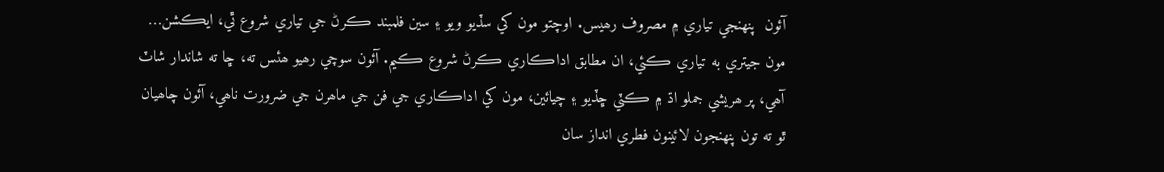آئون  پنھنجي تياري ۾ مصروف رھيس. اوچتو مون کي سڏيو ويو ۽ سين فلمبند ڪرڻ جي تياري شروع ٿي، ايڪشن… مون جيتري به تياري ڪئي، ان مطابق اداڪاري ڪرڻ شروع ڪيم. آئون سوچي رھيو ھئس ته، ڇا ته شاندار شاٽ آھي، پر ھريشي جملو اڌ ۾ ڪٽي ڇڏيو ۽ چيائين، مون کي اداڪاري جي فن جي ماھرن جي ضرورت ناھي، آئون چاھيان ٿو ته تون پنھنجون لائينون فطري انداز سان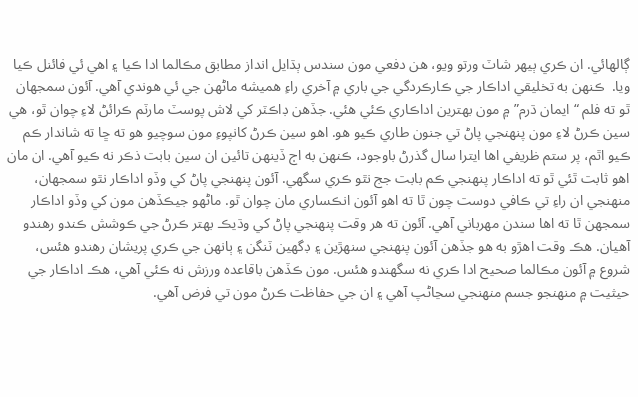ڳالھائي. ان ڪري ٻيھر شاٽ ورتو ويو، ھن دفعي مون سندس ٻڌايل انداز مطابق مڪالما ادا ڪيا ۽ اھي ئي فائنل ڪيا ويا.  ڪنھن به تخليقي اداڪار جي ڪارڪردگي جي باري ۾ آخري راءِ ھميشه ماڻھن جي ئي ھوندي آھي. آئون سمجھان ٿو ته فلم “ايمان ڌرم” ۾ مون بھترين اداڪاري ڪئي ھئي. جڏھن ڊاڪٽر کي لاش پوسٽ مارٽم ڪرائڻ لاءِ چوان ٿو، ھي سين ڪرڻ لاءِ مون پنھنجي پاڻ تي جنون طاري ڪيو ھو. اھو سين ڪرڻ کانپوءِ مون سوچيو ھو ته ڇا ته شاندار ڪم ڪيو اٿم، پر ستم ظريفي اھا ايترا سال گذرڻ باوجود، ڪنھن به اڄ ڏينهن تائين ان سين بابت ذڪر نه ڪيو آھي. ان مان اھو ثابت ٿئي ٿو ته اداڪار پنھنجي ڪم بابت جج نٿو ڪري سگھي. آئون پنھنجي پاڻ کي وڏو اداڪار نٿو سمجھان، منھنجي ان راءِ تي ڪافي دوست چون ٿا ته اھو آئون انڪساري مان چوان ٿو. ماڻھو جيڪڏهن مون کي وڏو اداڪار سمجھن ٿا ته اھا سندن مھرباني آھي. آئون ته ھر وقت پنھنجي پاڻ کي وڌيڪ بھتر ڪرڻ جي ڪوشش ڪندو رھندو آھيان. ھڪ وقت اھڙو به ھو جڏھن آئون پنھنجي سنھڙين ۽ ڊگھين ٽنگن ۽ ٻانھن جي ڪري پريشان رھندو ھئس، شروع ۾ آئون مڪالما صحيح ادا ڪري نه سگھندو ھئس. مون ڪڏھن باقاعده ورزش نه ڪئي آھي، ھڪ اداڪار جي حيثيت ۾ منھنجو جسم منھنجي سڃاڻپ آھي ۽ ان جي حفاظت ڪرڻ مون تي فرض آھي.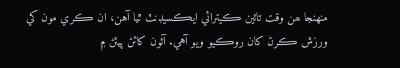منھنجا ھن وقت تائين ڪيترائي ايڪسيڊنٽ ٿيا آهن، ان ڪري مون کي ورزش ڪرڻ کان روڪيو ويو آهي. آئون کائڻ پيئڻ ۾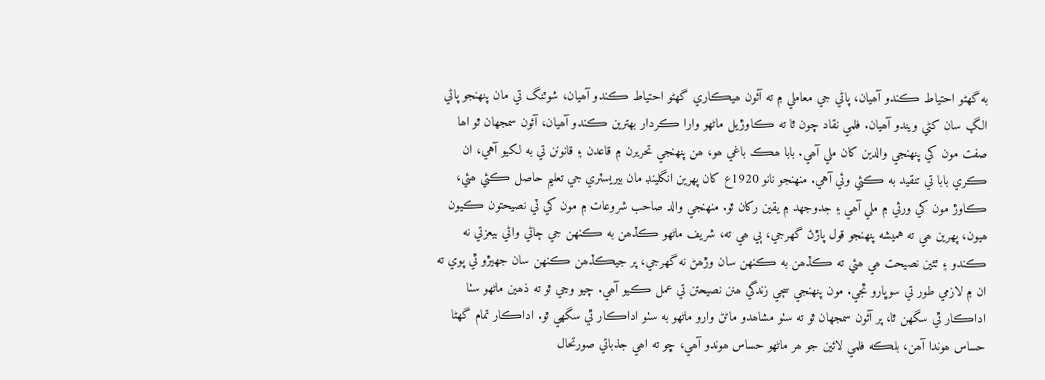به گھڻو احتياط ڪندو آھيان، پاڻي جي معاملي ۾ ته آئون ھيڪاري گھڻو احتياط ڪندو آھيان، شوٽنگ تي مان پنھنجو پاڻي الڳ سان کڻي ويندو آھيان. فلمي نقاد چون ٿا ته ڪاوڙيل ماڻھو وارا ڪردار بھترين ڪندو آھيان، آئون سمجھان ٿو اھا صفت مون کي پنھنجي والدين کان ملي آھي. بابا ھڪ باغي ھو، ھن پنھنجي تحريرن ۾ قاعدن ۽ قانونن تي به لکيو آهي، ان ڪري بابا تي تنقيد به ڪئي وئي آهي. منھنجو نانو 1920ع کان پھرين انگلينڊ مان بيريسٽري جي تعليم حاصل ڪئي ھئي، ڪاوڙ مون کي ورثي ۾ ملي آھي ۽ جدوجهد ۾ يقين رکان ٿو. منھنجي والد صاحب شروعات ۾ مون کي ٽي نصيحتون ڪيون ھيون، پھرين ھي ته هميشه پنھنجو قول پاڙڻ گھرجي، ٻي ھي ته، شريف ماڻھو ڪڏھن به ڪنھن جي ڄاڻي واڻي بيعزتي نه ڪندو ۽ ٽئين نصيحت ھي ھئي ته ڪڏھن به ڪنھن سان وڙھڻ نه گھرجي، پر جيڪڏھن ڪنھن سان جھيڙو ٿي پوي ته ان ۾ لازمي طور تي سوڀارو ٿجي. مون پنھنجي سڄي زندگي ھنن نصيحتن تي عمل ڪيو آھي. چيو وڃي ٿو ته ذھين ماڻھو سٺا اداڪار ٿي سگھن ٿا، پر آئون سمجھان ٿو ته سٺو مشاھدو ماڻڻ وارو ماڻھو به سٺو اداڪار ٿي سگھي ٿو. اداڪار تمام گھڻا حساس ھوندا آھن، بلڪه فلمي لائين جو ھر ماڻھو حساس ھوندو آھي، ڇو ته اھي جذباتي صورتحال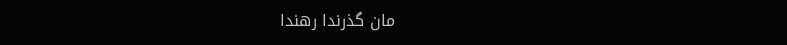مان گذرندا رھندا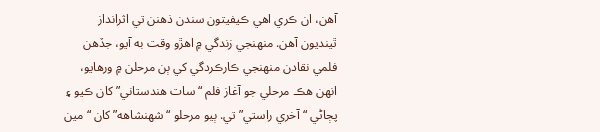آھن، ان ڪري اھي ڪيفيتون سندن ذھنن تي اثرانداز ٿينديون آھن. منھنجي زندگي ۾ اھڙو وقت به آيو، جڏھن فلمي نقادن منھنجي ڪارڪردگي کي ٻن مرحلن ۾ ورھايو، انھن ھڪ مرحلي جو آغاز فلم “سات ھندستاني” کان ڪيو ۽ پڄاڻي “آخري راستي” تي. ٻيو مرحلو “شھنشاهه” کان “مين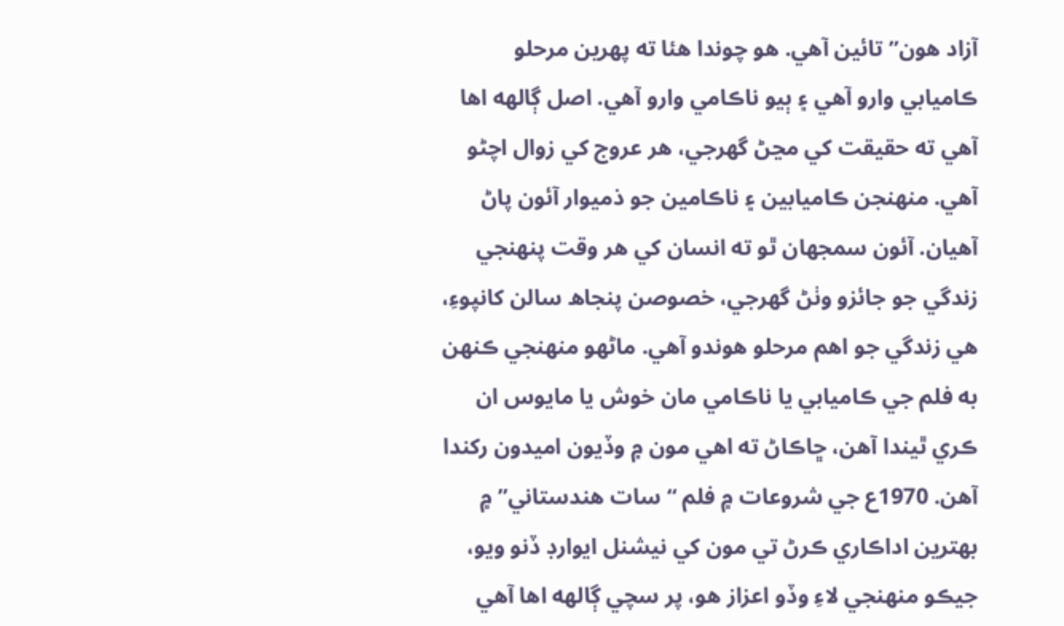آزاد هون” تائين آھي. ھو چوندا ھئا ته پھرين مرحلو ڪاميابي وارو آھي ۽ ٻيو ناڪامي وارو آھي. اصل ڳالھه اھا آھي ته حقيقت کي مڃڻ گھرجي، ھر عروج کي زوال اچڻو آهي. منھنجن ڪاميابين ۽ ناڪامين جو ذميوار آئون پاڻ آھيان. آئون سمجھان ٿو ته انسان کي ھر وقت پنھنجي زندگي جو جائزو وٺڻ گھرجي، خصوصن پنجاھ سالن کانپوءِ، ھي زندگي جو اھم مرحلو ھوندو آھي. ماڻھو منھنجي ڪنھن به فلم جي ڪاميابي يا ناڪامي مان خوش يا مايوس ان ڪري ٿيندا آهن، ڇاڪاڻ ته اھي مون ۾ وڏيون اميدون رکندا آهن. 1970ع جي شروعات ۾ فلم “سات ھندستاني” ۾ بھترين اداڪاري ڪرڻ تي مون کي نيشنل ايوارڊ ڏنو ويو، جيڪو منھنجي لاءِ وڏو اعزاز ھو، پر سچي ڳالهه اها آهي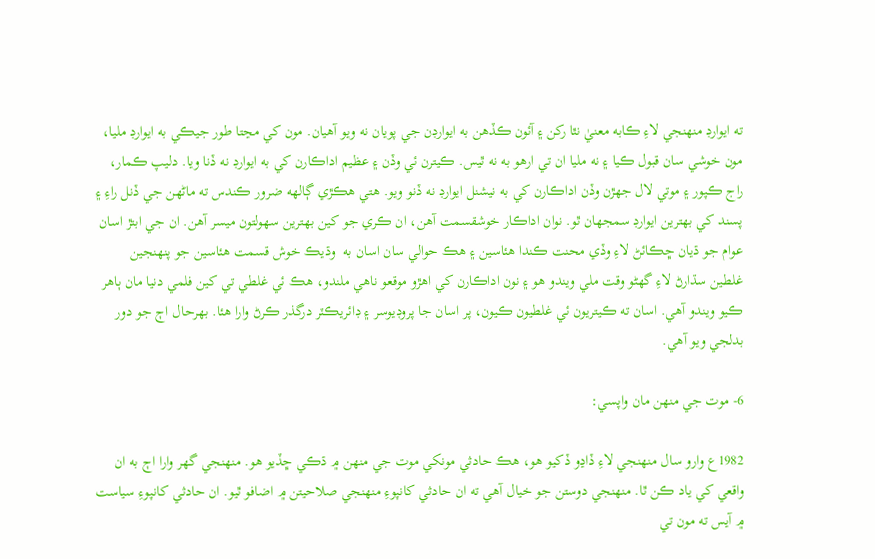ته ايوارڊ منھنجي لاءِ ڪابه معنيٰ نٿا رکن ۽ آئون ڪڏھن به ايوارڊن جي پويان نه ويو آھيان. مون کي مڃتا طور جيڪي به ايوارڊ مليا، مون خوشي سان قبول ڪيا ۽ نه مليا ان تي ارھو به نه ٿيس. ڪيترن ئي وڏن ۽ عظيم اداڪارن کي به ايوارڊ نه ڏنا ويا. دليپ ڪمار، راج ڪپور ۽ موتي لال جھڙن وڏن اداڪارن کي به نيشنل ايوارڊ نه ڏنو ويو. ھتي ھڪڙي ڳالھه ضرور ڪندس ته ماڻھن جي ڏنل راءِ ۽ پسند کي بھترين ايوارڊ سمجھان ٿو. نوان اداڪار خوشقسمت آھن، ان ڪري جو کين بھترين سهولتون ميسر آهن. ان جي ابتڙ اسان عوام جو ڌيان ڇڪائڻ لاءِ وڏي محنت ڪندا ھئاسين ۽ ھڪ حوالي سان اسان به  وڌيڪ خوش قسمت ھئاسين جو پنھنجين غلطين سڌارڻ لاءِ گھڻو وقت ملي ويندو ھو ۽ نون اداڪارن کي اھڙو موقعو ناھي ملندو، ھڪ ئي غلطي تي کين فلمي دنيا مان ٻاھر ڪيو ويندو آهي. اسان ته ڪيتريون ئي غلطيون ڪيون، پر اسان جا پروڊيوسر ۽ ڊائريڪٽر درگذر ڪرڻ وارا ھئا. بھرحال اڄ جو دور بدلجي ويو آهي.

6- موت جي منهن مان واپسي:

1982ع وارو سال منھنجي لاءِ ڏاڍو ڏکيو ھو، ھڪ حادثي مونکي موت جي منهن ۾ ڌڪي ڇڏيو ھو. منھنجي گھر وارا اڄ به ان واقعي کي ياد ڪن ٿا. منھنجي دوستن جو خيال آهي ته ان حادثي کانپوءِ منھنجي صلاحيتن ۾ اضافو ٿيو. ان حادثي کانپوءِ سياست ۾ آيس ته مون تي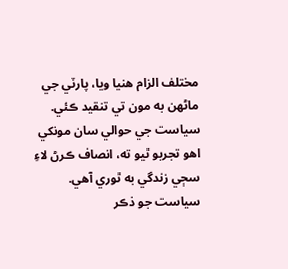مختلف الزام ھنيا ويا، پارٽي جي ماڻهن به مون تي تنقيد ڪئي. سياست جي حوالي سان مونکي اھو تجربو ٿيو ته، انصاف ڪرڻ لاءِ سڄي زندگي به ٿوري آھي. سياست جو ذڪر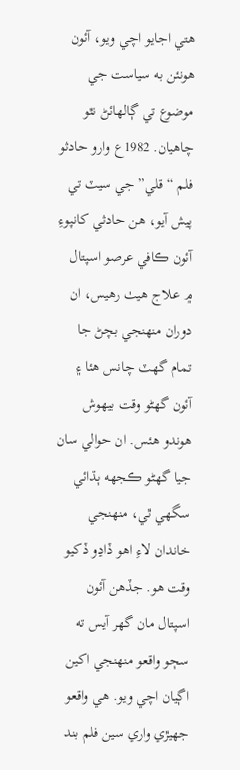ھتي اجايو اچي ويو، آئون ھونئن به سياست جي موضوع تي ڳالھائڻ نٿو چاھيان. 1982ع وارو حادثو فلم “قلي” جي سيٽ تي پيش آيو، ھن حادثي کانپوءِ آئون ڪافي عرصو اسپتال ۾ علاج هيٺ رھيس، ان دوران منھنجي بچڻ جا تمام گھٽ چانس ھئا ۽ آئون گھڻو وقت بيھوش ھوندو ھئس. ان حوالي سان جيا گھڻو ڪجھه ٻڌائي سگھي ٿي، منھنجي خاندان لاءِ اھو ڏاڍو ڏکيو وقت ھو. جڏھن آئون اسپتال مان گھر آيس ته سڄو واقعو منھنجي اکين اڳيان اچي ويو. ھي واقعو جھيڙي واري سين فلم بند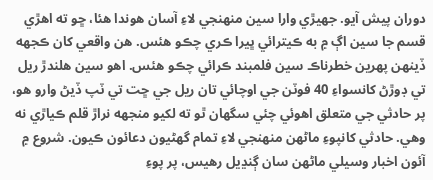دوران پيش آيو. جھيڙي وارا سين منھنجي لاءِ آسان ھوندا ھئا، ڇو ته اھڙي قسم جا سين اڳ ۾ به ڪيترائي ڀيرا ڪري چڪو ھئس. ھن واقعي کان ڪجھه ڏينھن پھرين خطرناڪ سين فلمبند ڪرائي چڪو ھئس. اھو سين ھلندڙ ريل تي ڊوڙڻ کانسواءِ 40 فوٽن جي اوچائي تان ريل جي ڇت تي ٽپ ڏيڻ وارو ھو، پر حادثي جي متعلق اھوئي چئي سگھان ٿو ته لکيو منجھه نراڙ قلم ڪياڙي نه وھي. حادثي کانپوءِ ماڻھن منھنجي لاءِ تمام گھڻيون دعائون ڪيون. شروع ۾ آئون اخبار وسيلي ماڻھن سان ڳنڍيل رھيس، پر پوءِ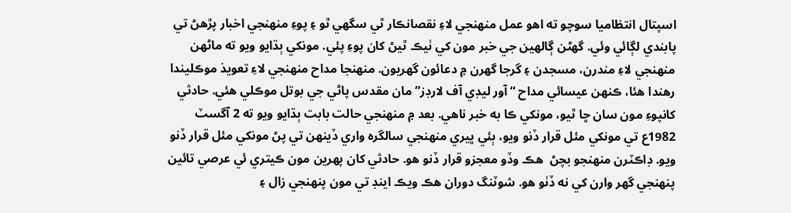اسپتال انتظاميا سوچو ته اھو عمل منھنجي لاءِ نقصانڪار ٿي سگھي ٿو ۽ پوءِ منھنجي اخبار پڙھڻ تي پابندي لڳائي وئي. گھڻن ڳالھين جي خبر مون کي ٺيڪ ٿيڻ کان پوءِ پئي. مونکي ٻڌايو ويو ته ماڻھن منھنجي لاءِ مندرن، مسجدن ۽ گرجا گهرن ۾ دعائون گهريون. منھنجا مداح منھنجي لاءِ تعويذ موڪليندا رھندا ھئا، ڪنھن عيسائي مداح “آور ليڊي آف لارڊز” مان مقدس پاڻي جي بوتل موڪلي ھئي. حادثي کانپوءِ مون سان ڇا ٿيو، مونکي ڪا به خبر ناھي. بعد ۾ منھنجي حالت بابت ٻڌايو ويو ته 2 آگسٽ 1982ع تي مونکي مئل قرار ڏنو ويو، ٻئي ڀيري منھنجي سالگره واري ڏينھن تي پڻ مونکي مئل قرار ڏنو ويو. ڊاڪٽرن منھنجو بچڻ  ھڪ وڏو معجزو قرار ڏنو ھو. حادثي کان پھرين مون ڪيتري ئي عرصي تائين پنھنجي گھر وارن کي نه ڏٺو هو. شوٽنگ دوران ھڪ ويڪ اينڊ تي مون پنھنجي زال ۽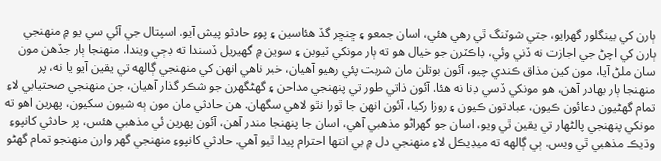ٻارن کي بينگلور گھرايو، جتي شوٽنگ ٿي رھي ھئي، اسان جمعو ۽ ڇنڇر گڏ ھئاسين ۽ پوءِ حادثو پيش آيو. اسپتال جي آئي سي يو ۾ منھنجي ٻارن کي اچڻ جي اجازت نه ڏني وئي، ڊاڪٽرن جو خيال هو ته ٻار مونکي ٽيوبن ۽ سوين ۾ گھيريل ڏسندا ته ڊڄي ويندا. منھنجا ٻار جڏھن مون سان ملڻ آيا، مون کين مذاق ڪندي چيو، آئون بوتلن مان شربت پئي رھيو آھيان، خبر ناهي انھن کي منھنجي ڳالھه تي يقين آيو يا نه، پر منھنجا ٻار بھادر آھن، ھو مونکي ڏسي ڊنا نه ھئا. آئون ذاتي طور تي پنھنجي مداحن ۽ گھڻگھرن جو شڪر گذار آهيان، جن منھنجي صحتيابي لاءِ تمام گھڻيون دعائون ڪيون، عبادتون ڪيون ۽ روزا رکيا، آئون انھن جا ٿورا نٿو لاھي سگھان. ھن حادثي مان مون ٻه شيون سکيون، پھرين اھو ته مونکي پنھنجي پالڻھار تي يقين ٿي ويو، اسان جو گھراڻو مذھبي آھي، اسان جا پنھنجا مندر آھن، آئون پھرين ئي مذھبي ھئس، پر حادثي کانپوءِ وڌيڪ مذھبي ٿي ويس. ٻي ڳالهه ته ميڊيڪل لاءِ منھنجي دل ۾ بي انتھا احترام پيدا ٿيو آھي. حادثي کانپوءِ منھنجي گھر وارن منھنجو تمام گهڻو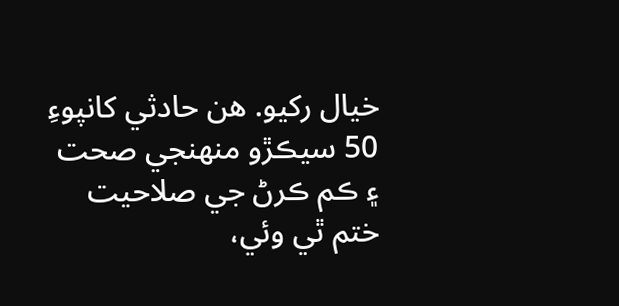خيال رکيو. ھن حادثي کانپوءِ 50 سيڪڙو منھنجي صحت ۽ ڪم ڪرڻ جي صلاحيت ختم ٿي وئي،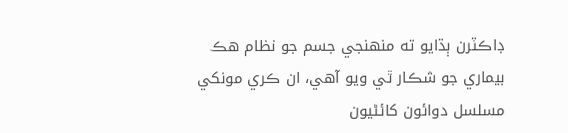ڊاڪٽرن ٻڌايو ته منھنجي جسم جو نظام ھڪ بيماري جو شڪار ٿي ويو آهي، ان ڪري مونکي مسلسل دوائون کائڻيون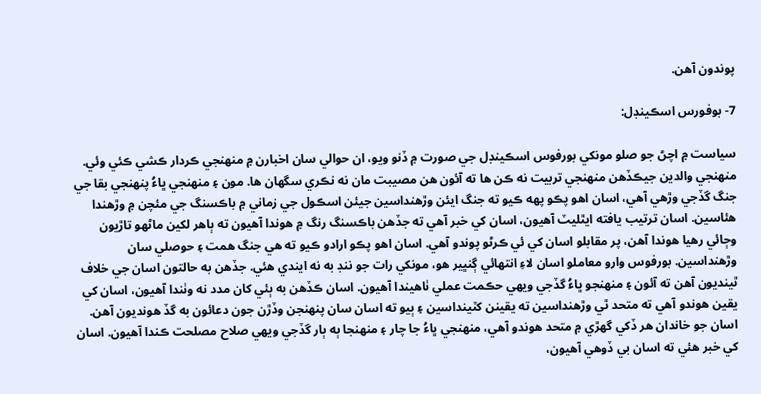پوندون آھن.

7- بوفورس اسڪينڊل:

سياست ۾ اچڻ جو صلو مونکي بورفوس اسڪينڊل جي صورت ۾ ڏنو ويو، ان حوالي سان اخبارن ۾ منھنجي ڪردار ڪشي ڪئي وئي. منھنجي والدين جيڪڏھن منھنجي تربيت نه ڪن ھا ته آئون ھن مصيبت مان نه نڪري سگھان ھا. مون ۽ منھنجي ڀاءُ پنھنجي بقا جي جنگ گڏجي وڙھي آھي، اسان اھو پڪو پھه ڪيو ته جنگ ايئن وڙھنداسين جيئن اسڪول جي زماني ۾ باڪسنگ جي مئچن ۾ وڙھندا ھئاسين. اسان ترتيب يافته ايٿليٽ آھيون، اسان کي خبر آهي ته جڏهن باڪسنگ رنگ ۾ ھوندا آھيون ته ٻاھر لکين ماڻھو تاڙيون وڄائي رھيا ھوندا آھن، پر مقابلو اسان کي ئي ڪرڻو پوندو آهي. اسان اھو پڪو ارادو ڪيو ته ھي جنگ ھمت ۽ حوصلي سان وڙھنداسين. بورفوس وارو معاملو اسان لاءِ انتھائي ڳنڀير ھو، مونکي رات جو ننڊ به نه ايندي هئي. جڏھن به حالتون اسان جي خلاف ٿينديون آهن ته آئون ۽ منھنجو ڀاءُ گڏجي ويھي حڪمت عملي ٺاھيندا آھيون. اسان ڪڏھن به ٻئي کان مدد نه وٺندا آھيون، اسان کي يقين ھوندو آھي ته متحد ٿي وڙھنداسين ته يقينن کٽينداسين ۽ ٻيو ته اسان سان پنھنجن وڏڙن جون دعائون به گڏ ھونديون آھن. اسان جو خاندان ھر ڏکي گھڙي ۾ متحد ھوندو آھي، منھنجي ڀاءُ جا چار ۽ منھنجا ٻه ٻار گڏجي ويھي صلاح مصلحت ڪندا آھيون. اسان کي خبر ھئي ته اسان بي ڏوھي آھيون،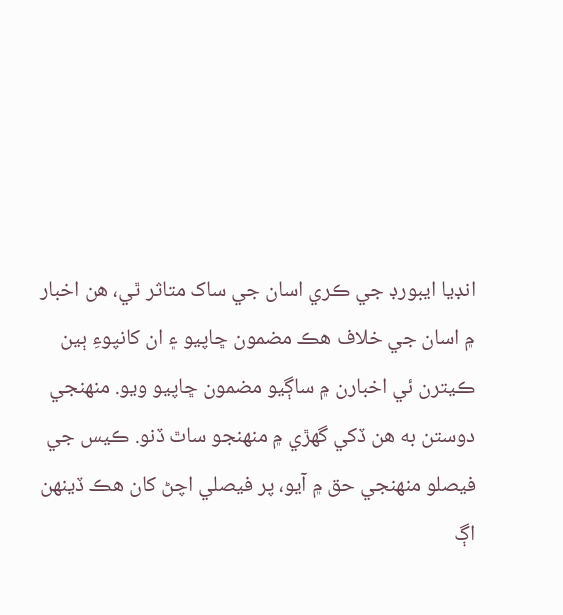انڊيا ايبورڊ جي ڪري اسان جي ساک متاثر ٿي، ھن اخبار ۾ اسان جي خلاف ھڪ مضمون ڇاپيو ۽ ان کانپوءِ ٻين ڪيترن ئي اخبارن ۾ ساڳيو مضمون ڇاپيو ويو. منھنجي دوستن به ھن ڏکي گھڙي ۾ منھنجو ساٿ ڏنو. ڪيس جي فيصلو منھنجي حق ۾ آيو، پر فيصلي اچڻ کان ھڪ ڏينھن اڳ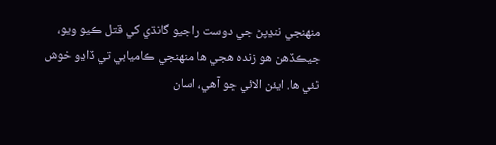منھنجي ننڍپڻ جي دوست راجيو گانڌي کي قتل ڪيو ويو، جيڪڏهن ھو زنده ھجي ھا منھنجي ڪاميابي تي ڏاڍو خوش ٿئي ھا. ايئن الائي ڇو آھي، اسان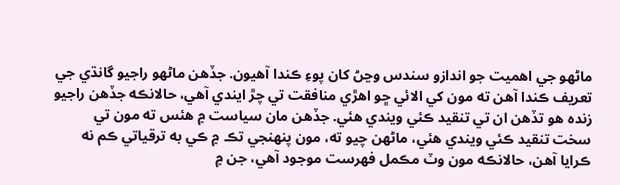ماڻھو جي اھميت جو اندازو سندس وڃڻ کان پوءِ ڪندا آھيون. جڏھن ماڻھو راجيو گانڌي جي تعريف ڪندا آهن ته مون کي الائي ڇو اھڙي منافقت تي چڙ ايندي آھي، حالانڪه جڏھن راجيو زنده ھو تڏھن ان تي تنقيد ڪئي ويندي ھئي. جڏھن مان سياست ۾ ھئس ته مون تي سخت تنقيد ڪئي ويندي ھئي، ماڻھن چيو ته، مون پنھنجي تڪ ۾ ڪي به ترقياتي ڪم نه ڪرايا آهن، حالانڪه مون وٽ مڪمل فهرست موجود آهي، جن ۾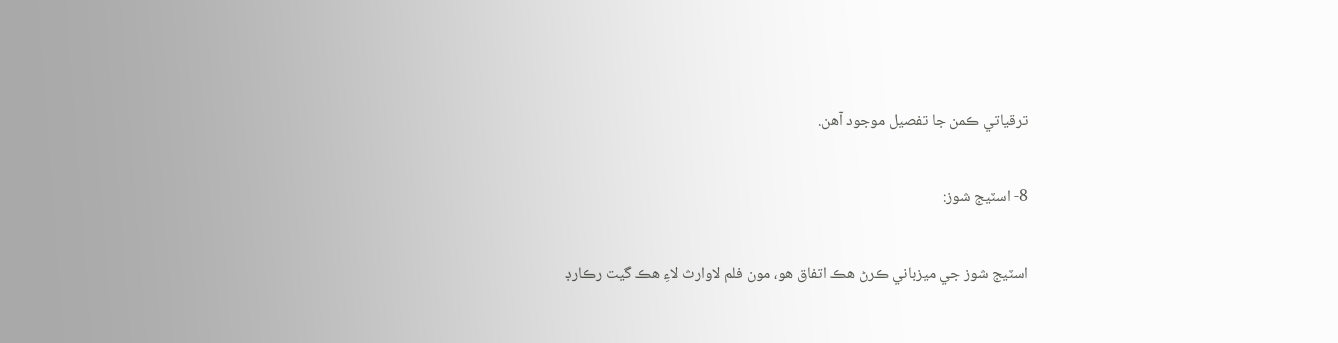ترقياتي ڪمن جا تفصيل موجود آهن.

8- اسٽيج شوز:

اسٽيج شوز جي ميزباني ڪرڻ ھڪ اتفاق ھو، مون فلم لاوارث لاءِ ھڪ گيت رڪارڊ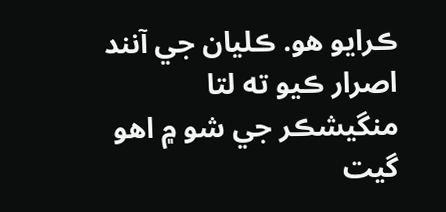ڪرايو ھو. ڪليان جي آنند اصرار ڪيو ته لتا منگيشڪر جي شو ۾ اھو گيت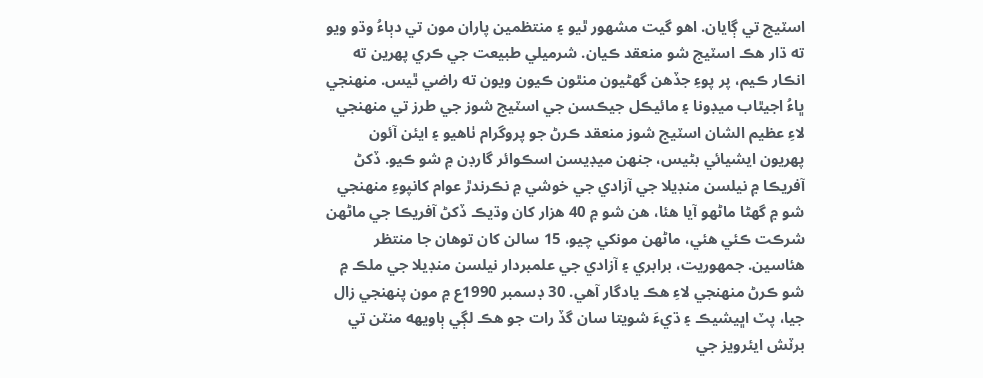اسٽيج تي ڳايان. اھو گيت مشھور ٿيو ۽ منتظمين پاران مون تي دٻاءُ وڌو ويو ته ڌار ھڪ اسٽيج شو منعقد ڪيان. شرميلي طبيعت جي ڪري پھرين ته انڪار ڪيم، پر پوءِ جڏھن گھڻيون منٿون ڪيون ويون ته راضي ٿيس. منھنجي ڀاءُ اجيٿاب ميڊونا ۽ مائيڪل جيڪسن جي اسٽيج شوز جي طرز تي منھنجي لاءِ عظيم الشان اسٽيج شوز منعقد ڪرڻ جو پروگرام ٺاهيو ۽ ايئن آئون پھريون ايشيائي بڻيس، جنھن ميڊيسن اسڪوائر گارڊن ۾ شو ڪيو. ڏکڻ آفريڪا ۾ نيلسن منڊيلا جي آزادي جي خوشي ۾ نڪرندڙ عوام کانپوءِ منھنجي شو ۾ گھڻا ماڻھو آيا ھئا، ھن شو ۾ 40 ھزار کان وڌيڪ ڏکڻ آفريڪا جي ماڻھن شرڪت ڪئي ھئي، ماڻھن مونکي چيو، 15 سالن کان توھان جا منتظر ھئاسين. جمھوريت، برابري ۽ آزادي جي علمبردار نيلسن منڊيلا جي ملڪ ۾ شو ڪرڻ منھنجي لاءِ ھڪ يادگار آھي. 30 ڊسمبر 1990ع ۾ مون پنھنجي زال جيا، پٽ اڀيشيڪ ۽ ڌيءَ شويتا سان گڏ رات جو ھڪ لڳي ٻاويھه منٽن تي برٽش ايئرويز جي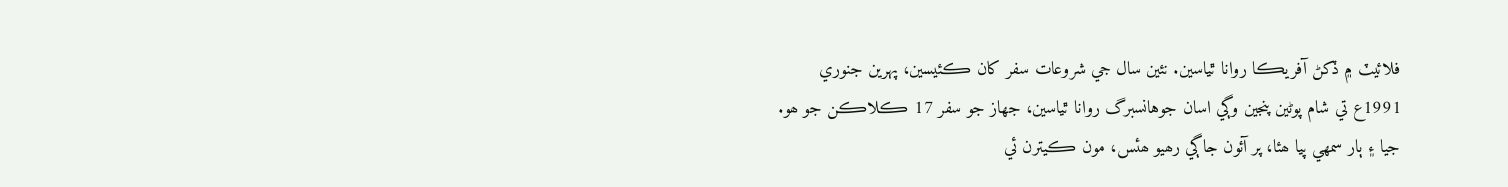فلائيٽ ۾ ڏکڻ آفريڪا روانا ٿياسين. نئين سال جي شروعات سفر کان ڪئيسين، پهرين جنوري 1991ع تي شام پوڻين پنجين وڳي اسان جوهانسبرگ روانا ٿياسين، جھاز جو سفر 17 ڪلاڪن جو ھو. جيا ۽ ٻار سمھي پيا ھئا، پر آئون جاڳي رھيو ھئس، مون ڪيترن ئي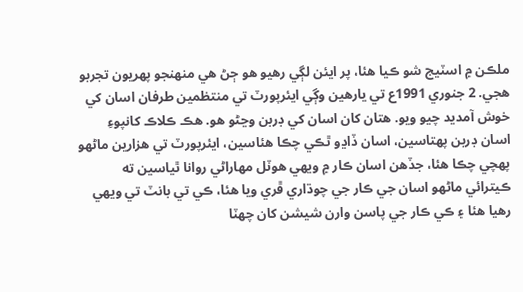ملڪن ۾ اسٽيج شو ڪيا ھئا، پر ايئن لڳي رهيو هو ڄڻ ھي منھنجو پھريون تجربو ھجي. 2 جنوري 1991ع تي يارھين وڳي ايئرپورٽ تي منتظمين طرفان اسان کي خوش آمديد چيو ويو. ھتان کان اسان کي ڊربن وڃڻو ھو. ھڪ ڪلاڪ کانپوءِ اسان ڊربن پھتاسين، اسان ڏاڍو ٿڪي چڪا ھئاسين، ايئرپورٽ تي ھزارين ماڻھو پھچي چڪا ھئا، جڏھن اسان ڪار ۾ ويھي ھوٽل مھاراڻي روانا ٿياسين ته ڪيترائي ماڻھو اسان جي ڪار جي چوڌاري ڦري ويا ھئا، ڪي تي بانٽ تي ويھي رھيا ھئا ۽ ڪي ڪار جي پاسن وارن شيشن کان چھٽا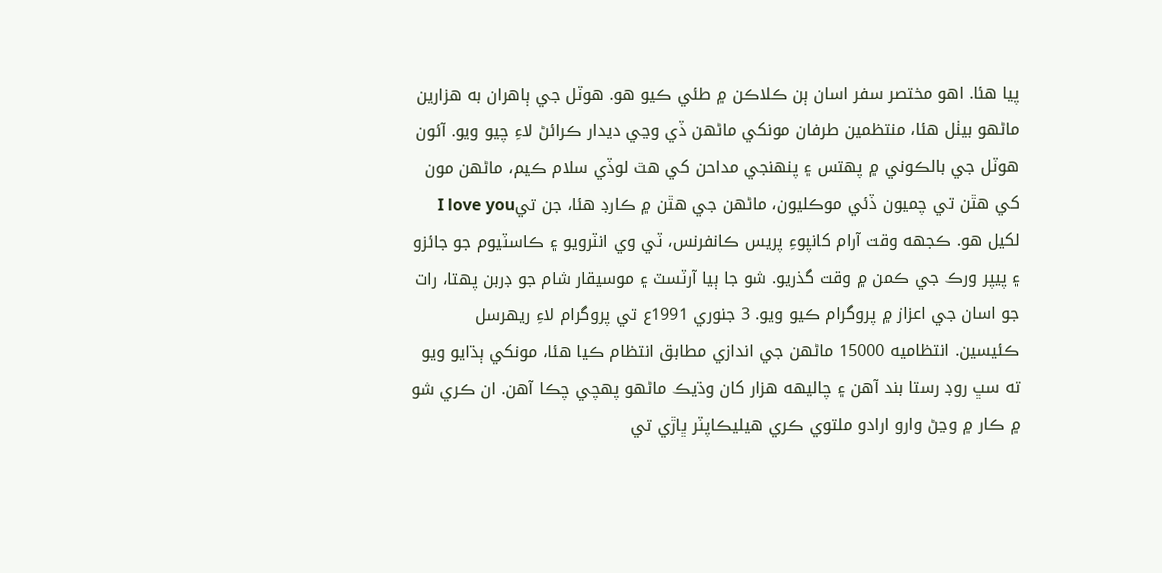پيا ھئا. اھو مختصر سفر اسان ٻن ڪلاڪن ۾ طئي ڪيو ھو. ھوٽل جي ٻاھران به ھزارين ماڻھو بيٺل ھئا، منتظمين طرفان مونکي ماڻھن ڏي وڃي ديدار ڪرائڻ لاءِ چيو ويو. آئون ھوٽل جي بالڪوني ۾ پھتس ۽ پنھنجي مداحن کي ھٿ لوڏي سلام ڪيم، ماڻھن مون کي ھٿن تي چميون ڏئي موڪليون، ماڻھن جي ھٿن ۾ ڪارڊ ھئا، جن تيI love you   لکيل ھو. ڪجھه وقت آرام کانپوءِ پريس ڪانفرنس، ٽي وي انٽرويو ۽ ڪاسٽيوم جو جائزو ۽ پيپر ورڪ جي ڪمن ۾ وقت گذريو. شو جا ٻيا آرٽسٽ ۽ موسيقار شام جو ڊربن پھتا، رات جو اسان جي اعزاز ۾ پروگرام ڪيو ويو. 3 جنوري 1991ع تي پروگرام لاءِ ريھرسل ڪئيسين. انتظاميه 15000 ماڻھن جي اندازي مطابق انتظام ڪيا ھئا، مونکي ٻڌايو ويو ته سڀ روڊ رستا بند آھن ۽ چاليھه هزار کان وڌيڪ ماڻھو پھچي چڪا آهن. ان ڪري شو ۾ ڪار ۾ وڃڻ وارو ارادو ملتوي ڪري ھيليڪاپٽر ڀاڙي تي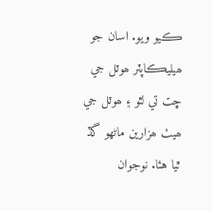ڪيو ويو. اسان جو ھيليڪاپٽر ھوٽل جي ڇت تي لٿو ۽ ھوٽل جي ھيٺ ھزارين ماڻھو گڏ ٿيا هئا. نوجوان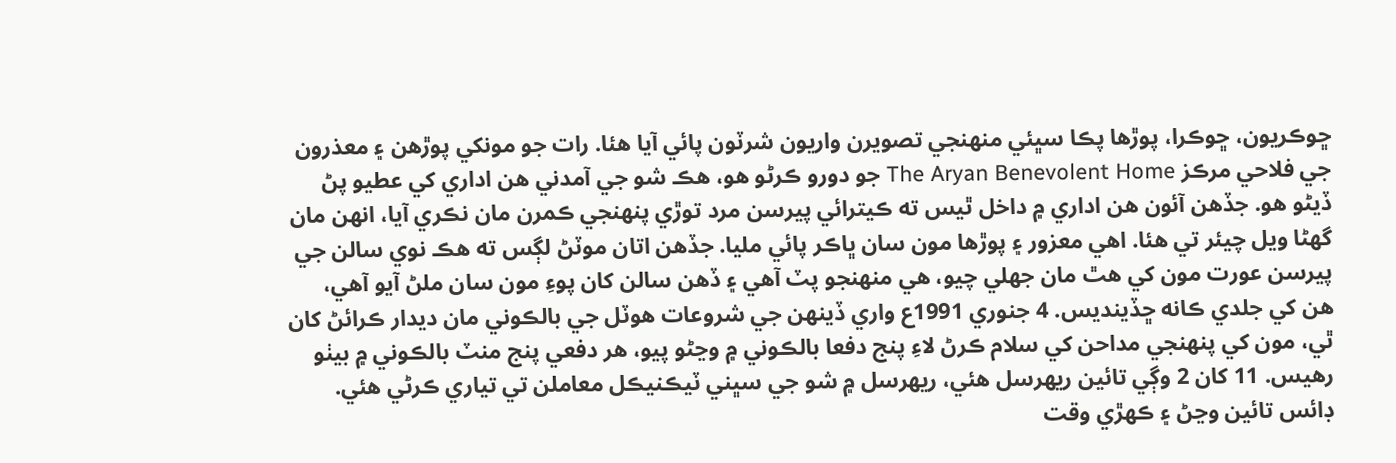ڇوڪريون، ڇوڪرا، پوڙھا پڪا سڀئي منھنجي تصويرن واريون شرٽون پائي آيا ھئا. رات جو مونکي پوڙھن ۽ معذرون جي فلاحي مرڪز The Aryan Benevolent Home جو دورو ڪرڻو هو، ھڪ شو جي آمدني ھن اداري کي عطيو پڻ ڏيڻو ھو. جڏھن آئون ھن اداري ۾ داخل ٿيس ته ڪيترائي پيرسن مرد توڙي پنھنجي ڪمرن مان نڪري آيا، انھن مان گھڻا ويل چيئر تي ھئا. اھي معزور ۽ پوڙھا مون سان ڀاڪر پائي مليا. جڏھن اتان موٽڻ لڳس ته ھڪ نوي سالن جي پيرسن عورت مون کي ھٿ مان جھلي چيو، ھي منھنجو پٽ آھي ۽ ڏھن سالن کان پوءِ مون سان ملڻ آيو آھي، ھن کي جلدي ڪانه ڇڏينديس. 4 جنوري 1991ع واري ڏينھن جي شروعات ھوٽل جي بالڪوني مان ديدار ڪرائڻ کان ٿي، مون کي پنھنجي مداحن کي سلام ڪرڻ لاءِ پنج دفعا بالڪوني ۾ وڃڻو پيو، ھر دفعي پنج منٽ بالڪوني ۾ بيٺو رھيس. 11 کان 2 وڳي تائين ريھرسل ھئي، ريھرسل ۾ شو جي سڀني ٽيڪنيڪل معاملن تي تياري ڪرڻي ھئي. ڊائس تائين وڃڻ ۽ ڪھڙي وقت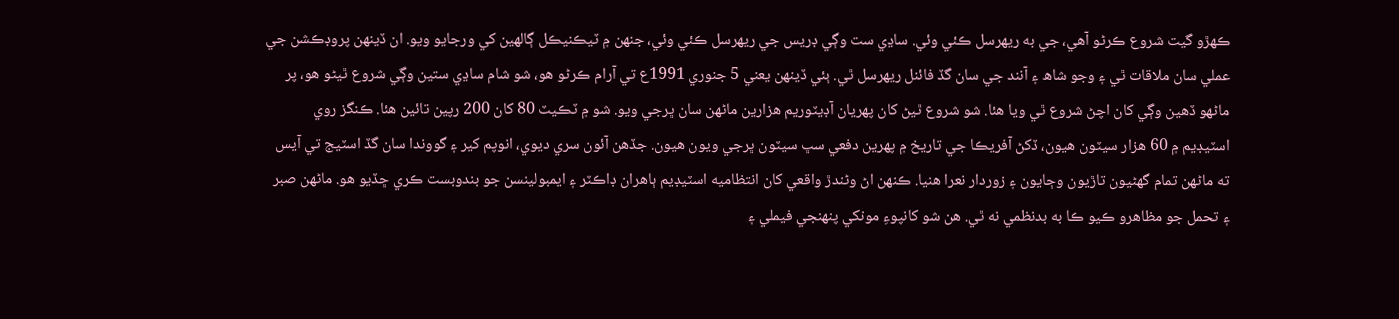ڪھڙو گيت شروع ڪرڻو آھي، جي به ريھرسل ڪئي وئي. ساڍي ست وڳي ڊريس جي ريھرسل ڪئي وئي، جنھن ۾ ٽيڪنيڪل ڳالھين کي ورجايو ويو. ان ڏينھن پروڊڪشن جي عملي سان ملاقات ٿي ۽ وجو شاھ ۽ آنند جي سان گڏ فائنل ريھرسل ٿي. ٻئي ڏينهن يعني 5 جنوري 1991ع تي آرام ڪرڻو ھو، شو شام ساڍي ستين وڳي شروع ٿيڻو ھو، پر ماڻھو ڏھين وڳي کان اچڻ شروع ٿي ويا ھئا. شو شروع ٿيڻ کان پھريان آڊيٽوريم ھزارين ماڻھن سان ڀرجي ويو. شو ۾ ٽڪيٽ 80 کان 200 رپين تائين ھئا. ڪنگز روي اسٽيڊيم ۾ 60 ھزار سيٽون ھيون، ڏکڻ آفريڪا جي تاريخ ۾ پھرين دفعي سڀ سيٽون ڀرجي ويون ھيون. جڏھن آئون سري ديوي، انوپم کير ۽ گووندا سان گڏ اسٽيج تي آيس ته ماڻھن تمام گھڻيون تاڙيون وڄايون ۽ زوردار نعرا ھنيا. ڪنھن اڻ وڻندڙ واقعي کان انتظاميه اسٽيڊيم ٻاهران ڊاڪٽر ۽ ايمبولينسن جو بندوبست ڪري ڇڏيو ھو. ماڻھن صبر ۽ تحمل جو مظاهرو ڪيو ڪا به بدنظمي نه ٿي. ھن شو کانپوءِ مونکي پنھنجي فيملي ۽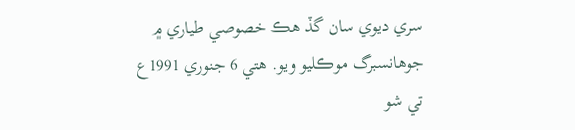سري ديوي سان گڏ ھڪ خصوصي طياري ۾ جوهانسبرگ موڪليو ويو. ھتي 6 جنوري 1991ع تي شو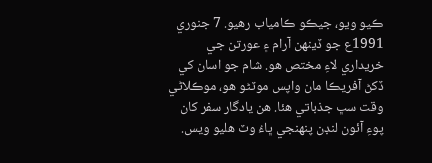ڪيو ويو، جيڪو ڪامياب رھيو. 7 جنوري 1991ع جو ڏينهن آرام ۽ عورتن جي خريداري لاءِ مختص ھو. شام جو اسان کي ڏکڻ آفريڪا مان واپس موٽڻو ھو، موڪلاڻي وقت سڀ جذباتي ھئا. ھن يادگار سفر کان پوءِ آئون لنڊن پنھنجي ڀاءُ وٽ ھليو ويس.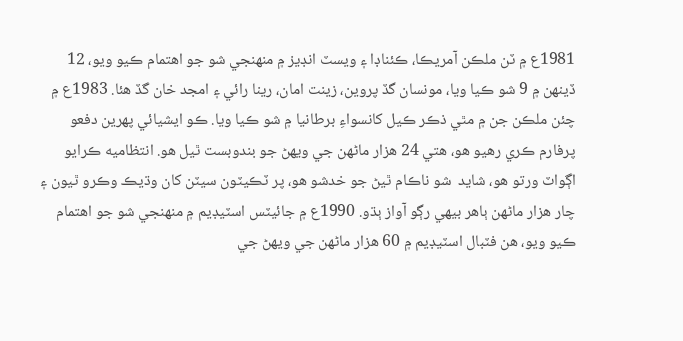1981ع ۾ ٽن ملڪن آمريڪا، ڪئناڊا ۽ ويسٽ انڊيز ۾ منھنجي شو جو اھتمام ڪيو ويو، 12 ڏينهن ۾ 9 شو ڪيا ويا، مونسان گڏ پروين، زينت امان، رينا رائي ۽ امجد خان گڏ ھئا. 1983ع ۾ چئن ملڪن جن ۾ مٿي ذڪر ڪيل کانسواءِ برطانيا ۾ شو ڪيا ويا. ڪو ايشيائي پھرين دفعو پرفارم ڪري رھيو ھو، ھتي 24 ھزار ماڻھن جي ويھڻ جو بندوبست ٿيل ھو. انتظاميه ڪرايو اڳواٽ ورتو ھو، شايد  شو ناڪام ٿيڻ جو خدشو هو، پر ٽڪيٽون سيٽن کان وڌيڪ وڪرو ٿيون ۽ چار ھزار ماڻھن ٻاھر بيھي رڳو آواز ٻڌو. 1990ع ۾ جائيٽس اسٽيڊيم ۾ منھنجي شو جو اھتمام ڪيو ويو، ھن فٽبال اسٽيڊيم ۾ 60 ھزار ماڻھن جي ويھڻ جي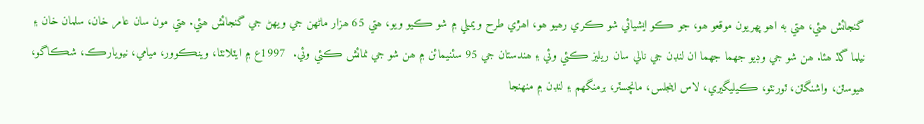گنجائش ھئي، ھتي به اھو پھريون موقعو ھو، جو ڪو ايشيائي شو ڪري رھيو ھو، اھڙي طرح ويمبلي ۾ شو ڪيو ويو، ھتي 65 ھزار ماڻھن جي ويھڻ جي گنجائش ھئي. ھتي مون سان عامر خان، سلمان خان ۽ نيلما گڏ ھئا. ھن شو جي وڊيو جھما جھما ان لنڊن جي نالي سان ريليز ڪئي وئي ۽ ھندستان جي 95 سئنيمائن ۾ ھن شو جي نمائش ڪئي وئي.  1997ع ۾ ايٽلانٽا، وينڪوور، ميامي، نيويارڪ، شڪاگو، ھيوسٽن، واشنگٽن، ٽورنٽو، ڪيليگيري، لاس اينجلس، مانچسٽر، برمنگھم ۽ لنڊن ۾ منھنجا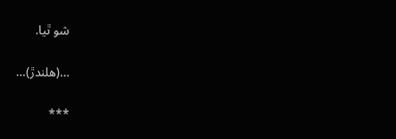شو ٿيا.

…(هلندڙ)…

***